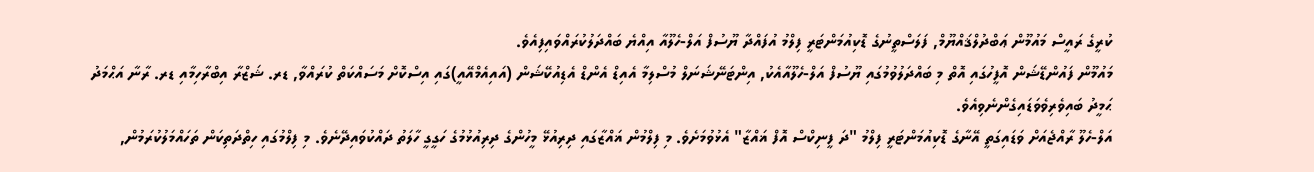ކުރީގެ ރައީސް މައުމޫން ޢަބްދުލްޤައްޔޫމް, ފަލަސްތީނުގެ ޑޮކިއުމަންޓަރީ ފިލްމު އުފައްދާ ޔޫސުފް އަލް-ހެލޫއާ އިއްޔެ ބައްދަލުކުރައްވައިފިއެވެ.
މައުމޫން ފައުންޑޭޝަން އޮފީހުގައި އޮތް މި ބައްދަލުވުމުގައި ޔޫސުފް އަލް-ހެލޫއާއެކު, އިންޓަނޭޝަނަލް މުސްލިމާ އެއިޑް އެންޑް އެޑިއުކޭޝަން (އައިއެމްއޭއީ)ގައި އިސްކޮށް މަސައްކަތް ކުރައްވާ, ޑރ. ޝަޒްރާ އިބްރާހިމާއި ޑރ. ރާނާ އަޙްމަދު ޙަމީދު ބައިވެރިވެވަޑައިގެންނެވިއެވެ.
އަލް-ހެލޫ ރާއްޖެއަށް ވަޑައިގަތީ އޭނާގެ ޑޮކިއުމަންޓަރީ ފިލްމު "ދަ ފީނިކްސް އޮފް ޣައްޒާ" އެޅުވުމަށެވެ. މި ފިލްމުން ޣައްޒާގައި ދިރިއުޅޭ މީހުންގެ ދިރިއުޅުމުގެ ހަގީގީ ހާލަތު ދައްކުވައިދޭނެވެ. މި ފިލްމުގައި ހިތްދަތިކަން ތަހައްމަލުކުރަމުން,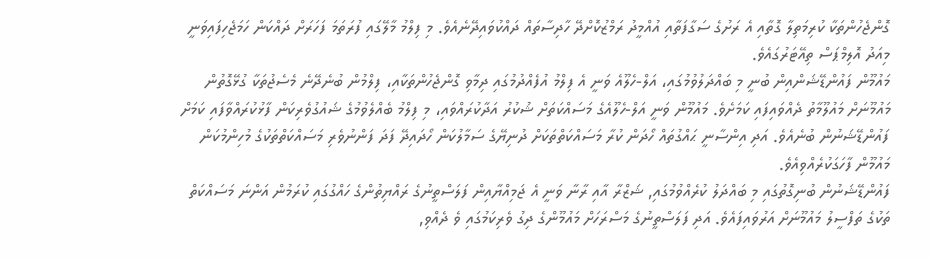ގޮންޖެހުންތަކާ ކުރިމަތިލާ ގޮތާއި އެ ރަށުގެ ސަގާފަތާއި އުއްމީދު ރަމްޒުކޮށްދޭ ހާދިސާތައް ދައްކުވައިދޭނެއެވެ. މި ފިލްމު މާލޭގައި ފުރަތަމަ ފަހަރަށް ދައްކަން ހަމަޖެހިފައިވަނީ މިއަދު އޮލިމްޕަސް ތިއޭޓަރުގައެވެ.
މައުމޫން ފައުންޑޭޝަންއިން ބުނީ މި ބައްދަލުވުމުގައި، އަލް-ހެލޫއެ ވަނީ އެ ފިލްމު އުފެއްދުމުގައި ދިމާވި ގޮންޖެހުންތަކާއި، ފިލްމުން ބުނެދޭނެ މެސެޖުތަކާ ގުޅޭގޮތުން މައުމޫނަށް މައުލޫމާތު ދެއްވައިފައި ކަމަށެވެ. މައުމޫން ވަނީ އަލް-ހެލޫއެގެ މަސައްކަތަށް ޝުކުރު އަދާކުރައްވައި، މި ފިލްމު ބެއްލެވުމުގެ ޝައުގުވެރިކަން ފާޅުކުރައްވާފައި ކަމަށް ފައުންޑޭޝަނުން ބުނެއެވެ. އަދި އިންސާނީ ޙައްގުތައް ހޯދަން ކުރާ މަސައްކަތްތަކަށް ދުނިޔޭގެ ސަމާލުކަން ހޯދައިދޭ ފަދަ ފަންނުވެރި މަސައްކަތްތަކުގެ މުހިންމުކަން މައުމޫން ފާހަގަކުރެއްވިއެވެ.
ފައުންޑޭޝަނުން ބުނިގޮތުގައި މި ބައްދަލު ކުރެއްވުމުގައި, ޝަޒްރާ އާއި ރާނާ ވަނީ އެ ޖަމިއްޔާއިން ފަލަސްތީނުގެ ރައްޔިތުންގެ ހައްގުގައި ކުރަމުން އަންނަ މަސައްކަތް ތަކުގެ ތަފްސީލު މައުމޫނަށް އަރުވައިފައެވެ. އަދި ފަލަސްތީނުގެ މަސްރަހަށް މައުމޫންގެ ދިގު ވެރިކަމުގައި ވެ ދެއްވި,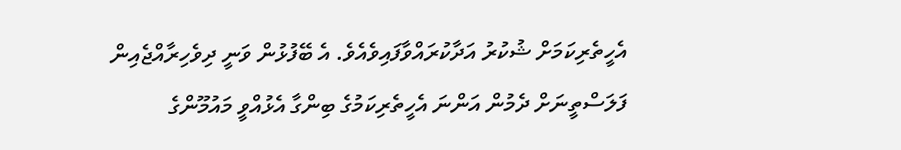އެހީތެރިކަމަށް ޝުކުރު އަދާކުރައްވާފައިވެއެވެ. އެ ބޭފުޅުން ވަނީ ދިވެހިރާއްޖެއިން ފަލަސްތީނަށް ދެމުން އަންނަ އެހީތެރިކަމުގެ ބިންގާ އެޅުއްވީ މައުމޫންގެ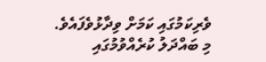ވެރިކަމުގައި ކަމަށް ވިދާޅުވެފައެވެ.
މި ބައްދަލު ކުރެއްވުމުގައި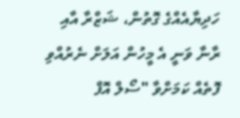ހަދިޔާއެއްގެ ގޮތުން، ޝަޒްރާ އާއި ރާނާ ވަނީ އެ މީހުން އަލަށް ނެރުއްވި ފޮތެއް ކަމަށްވާ "ސޯލް އޮފް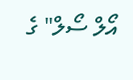އޯލް ސޯލް" ގެ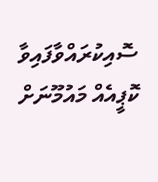ސޮއިކުރައްވާފައިވާ ކޮޕީއެއް މައުމޫނަށް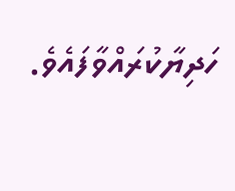ހަދިޔާކުރައްވާފައެވެ.